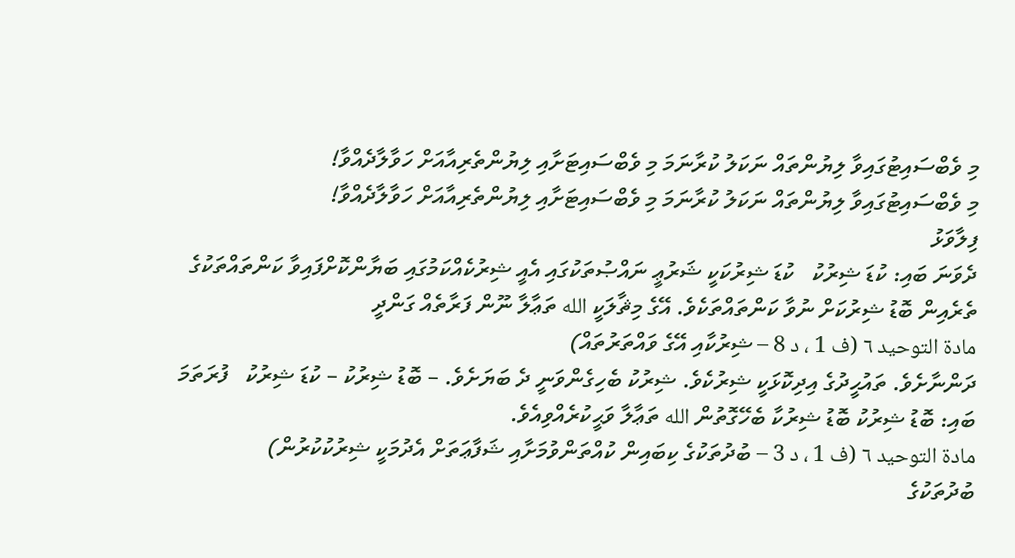މި ވެބްސައިޓުގައިވާ ލިޔުންތައް ނަކަލު ކުރާނަމަ މި ވެބްސައިޓަށާއި ލިޔުންތެރިއާއަށް ހަވާލާދެއްވާ!
މި ވެބްސައިޓުގައިވާ ލިޔުންތައް ނަކަލު ކުރާނަމަ މި ވެބްސައިޓަށާއި ލިޔުންތެރިއާއަށް ހަވާލާދެއްވާ!
ފިލާވަޅު
ދެވަނަ ބައި: ކުޑަ ޝިރުކު   ކުޑަ ޝިރުކަކީ ޝަރުޢީ ނައްޞުތަކުގައި އެއީ ޝިރުކެއްކަމުގައި ބަޔާންކޮށްފައިވާ ކަންތައްތަކުގެ ތެރެއިން ބޮޑު ޝިރުކަށް ނުވާ ކަންތައްތަކެވެ. އޭގެ މިޘާލަކީ الله ތަޢާލާ ނޫން ފަރާތެއް ގަންދީ
مادة التوحيد ٦ (ف 1 ، د 8 – ޝިރުކާއި އޭގެ ވައްތަރުތައް)
ދަންނާށެވެ. ތައުޙީދުގެ އިދިކޮޅަކީ ޝިރުކެވެ. ޝިރުކު ބެހިގެންވަނީ ދެ ބަޔަށެވެ. – ބޮޑު ޝިރުކު – ކުޑަ ޝިރުކު   ފުރަތަމަ ބައި: ބޮޑު ޝިރުކު ބޮޑު ޝިރުކާ ބެހޭގޮތުން الله ތަޢާލާ ވަޙީކުރެއްވިއެވެ.
مادة التوحيد ٦ (ف 1 ، د 3 – ބުދުތަކުގެ ކިބައިން ކުއްތަންވުމަށާއި ޝަފާޢަތަށް އެދުމަކީ ޝިރުކުކުރުން)
ބުދުތަކުގެ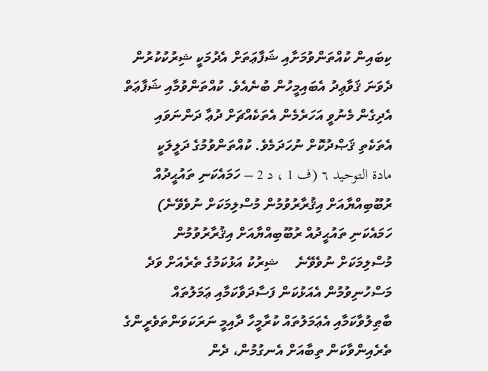ކިބައިން ކުއްތަންވުމަށާއި ޝަފާޢަތަށް އެދުމަކީ ޝިރުކުކުރުން     ދެވަނަ ޤަވާޢިދު އެބައިމީހުން ބުނެއެވެ. ކުއްތަންވުމާއި ޝަފާޢަތް އެދިގެން މެނުވީ އަހަރެމެން އެތަކެއްޗަށް ދުޢާ ދަންނަވައި އެތަކެތި ޤަޞްދުކޮށް ނުހަދަމެވެ. ކުއްތަންވުމުގެ ދަލީލަކީ
مادة التوحيد ٦ (ف 1 ، د 2 – ހަމައެކަނި ތައުޙީދުއް ރުބޫބިއްޔާއަށް އިޤުރާރުވުމުން މުސްލިމަކަށް ނުވެވޭނެ)
ހަމައެކަނި ތައުޙީދުއް ރުބޫބިއްޔާއަށް އިޤުރާރުވުމުން މުސްލިމަކަށް ނުވެވޭނެ     ޝިރުކު އަޅުކަމުގެ ތެރެއަށް ވަދެ މަސްހުނިވުމުން އެއަޅުކަން ފަސާދަވާކަމާއި ޢަމަލުތައް ބާޠިލުވާކަމާއި އެޢަމަލުތައް ކުރާމީހާ ދާއިމީ ނަރަކަވަންތަވެރީންގެ ތެރެއިންވާކަން ތިބާއަށް އެނގުމުން، ދެން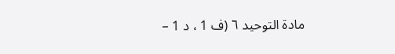مادة التوحيد ٦ (ف 1 ، د 1 –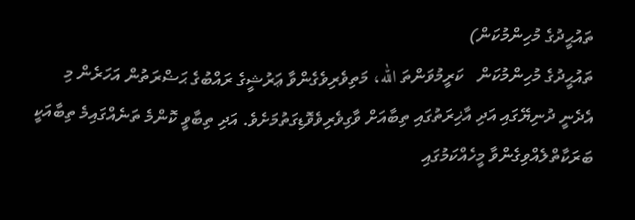ތައުޙީދުގެ މުހިންމުކަން)
ތައުޙީދުގެ މުހިންމުކަން   ކަރީމުވަންތަ الله، މަތިވެރިވެގެންވާ ޢަރުޝީގެ ރައްބުގެ ޙަޟްރަތުން އަހަރެން މި އެދެނީ ދުނިޔޭގައި އަދި އާޚިރަތުގައި ތިބާއަށް ވާގިވެރިވެވޮޑިގަތުމަށެވެ. އަދި ތިބާވީ ކޮންމެ ތަނެއްގައިމެ ތިބާއަކީ ބަރަކާތްލެއްވިގެންވާ މީހެއްކަމުގައި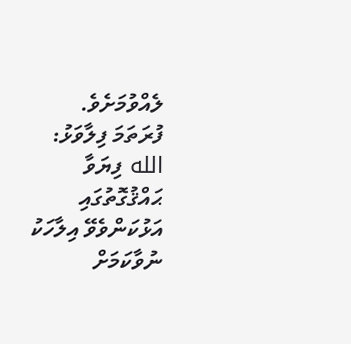ލެއްވުމަށެވެ.
ފުރަތަމަ ފިލާވަޅު:  الله ފިޔަވާ ޙައްޤުގޮތުގައި އަޅުކަންވެވޭ އިލާހަކު ނުވާކަމަށް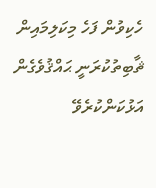ހެކިވުން ފަހެ މިކަލިމައިން ޘާބިތުކުރަނީ ޙައްޤުވެގެން އަޅުކަންކުރެވޭ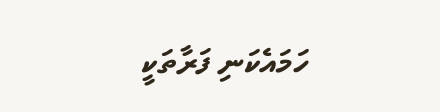ހަމައެކަނި ފަރާތަކީ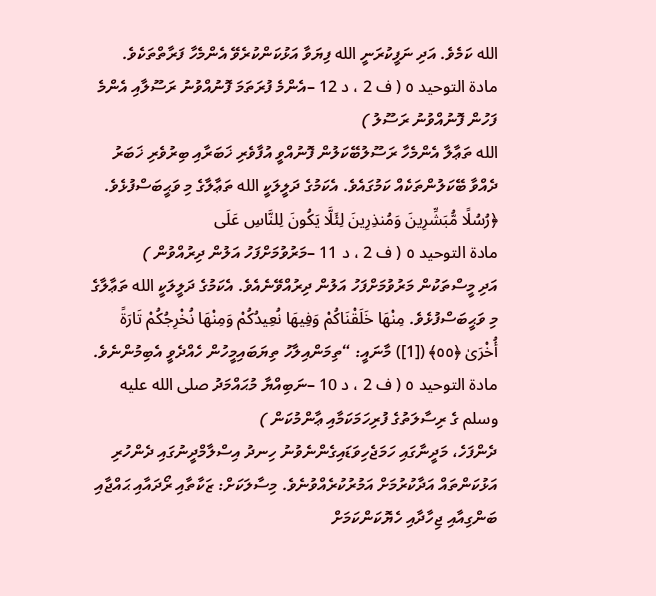الله ކަމެވެ. އަދި ނަފީކުރަނީ الله ފިޔަވާ އަޅުކަންކުރެވޭ އެންމެހާ ފަރާތްތަކެވެ.
مادة التوحيد ٥ ( ف 2 ، د 12 –އެންމެ ފުރަތަމަ ފޮނުއްވުނު ރަސޫލާއި އެންމެ ފަހުން ފޮނުއްވުނު ރަސޫލު )
الله ތަޢާލާ އެންމެހާ ރަސޫލުބޭކަލުން ފޮނުއްވީ އުފާވެރި ޚަބަރާއި ބިރުވެރި ޚަބަރު ދެއްވާ ބޭކަލުންތަކެއް ކަމުގައެވެ. އެކަމުގެ ދަލީލަކީ الله ތަޢާލާގެ މި ވަޙީބަސްފުޅެވެ. ﴿رُسُلًا مُّبَشِّرِينَ وَمُنذِرِينَ لِئَلَّا يَكُونَ لِلنَّاسِ عَلَى
مادة التوحيد ٥ ( ف 2 ، د 11 –މަރުވުމަށްފަހު އަލުން ދިރުއްވުން )
އަދި މީސްތަކުން މަރުވުމަށްފަހު އަލުން ދިރުއްވޭނެއެވެ. އެކަމުގެ ދަލީލަކީ الله ތަޢާލާގެ މި ވަޙީބަސްފުޅެވެ. مِنْهَا خَلَقْنَاكُمْ وَفِيهَا نُعِيدُكُمْ وَمِنْهَا نُخْرِجُكُمْ تَارَةً أُخْرَىٰ ﴿٥٥﴾ ([1]) މާނައީ: “ތިމަންއިލާހު ތިޔަބައިމީހުން ހެއްދެވީ އެބިމުންނެވެ.
مادة التوحيد ٥ ( ف 2 ، د 10 –ނަބިއްޔާ މުޙައްމަދު صلى الله عليه وسلم ގެ ރިސާލަތުގެ ފުރިހަމަކަމާއި ޢާންމުކަން )
ދެންފަހެ، މަދީނާގައި ހަމަޖެހިވަޑައިގެންނެވުނު ހިނދު އިސްލާމްދީނުގައި ދެންހުރި އަޅުކަންތައް އަދާކުރުމަށް އަމުރުކުރެއްވުނެވެ. މިސާލަކަށް: ޒަކާތާއި ރޯދައާއި ޙައްޖާއި ބަންގިއާއި ޖިހާދާއި ހެޔޮކަންކަމަށް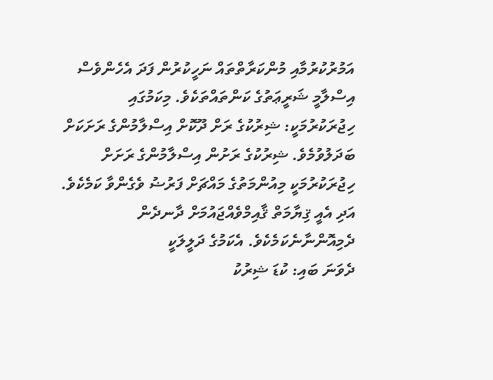އަމުރުކުރުމާއި މުންކަރާތްތައް ނަހީކުރުން ފަދަ އެހެންވެސް އިސްލާމީ ޝަރީޢަތުގެ ކަންތައްތަކެވެ. މިކަމުގައި
ހިޖުރަކުރުމަކީ: ޝިރުކުގެ ރަށް ދޫކޮށް އިސްލާމުންގެ ރަށަކަށް ބަދަލުވުމެވެ. ޝިރުކުގެ ރަށުން އިސްލާމުންގެ ރަށަށް ހިޖުރަކުރުމަކީ މިއުންމަތުގެ މައްޗަށް ފަރުޟު ވެގެންވާ ކަމެކެވެ. އަދި އެއީ ޤިޔާމަތް ޤާއިމްވެއްޖައުމަށް ދާނދެން ދެމިއޮންނާނެކަމެކެވެ. އެކަމުގެ ދަލީލަކީ
ދެވަނަ ބައި: ކުޑަ ޝިރުކު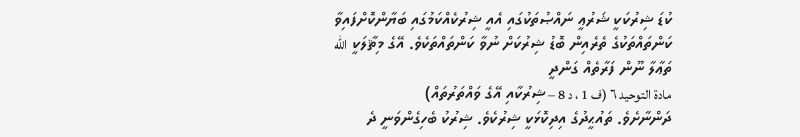ކުޑަ ޝިރުކަކީ ޝަރުޢީ ނައްޞުތަކުގައި އެއީ ޝިރުކެއްކަމުގައި ބަޔާންކޮށްފައިވާ ކަންތައްތަކުގެ ތެރެއިން ބޮޑު ޝިރުކަށް ނުވާ ކަންތައްތަކެވެ. އޭގެ މިޘާލަކީ الله ތަޢާލާ ނޫން ފަރާތެއް ގަންދީ
مادة التوحيد ٦ (ف 1 ، د 8 – ޝިރުކާއި އޭގެ ވައްތަރުތައް)
ދަންނާށެވެ. ތައުޙީދުގެ އިދިކޮޅަކީ ޝިރުކެވެ. ޝިރުކު ބެހިގެންވަނީ ދެ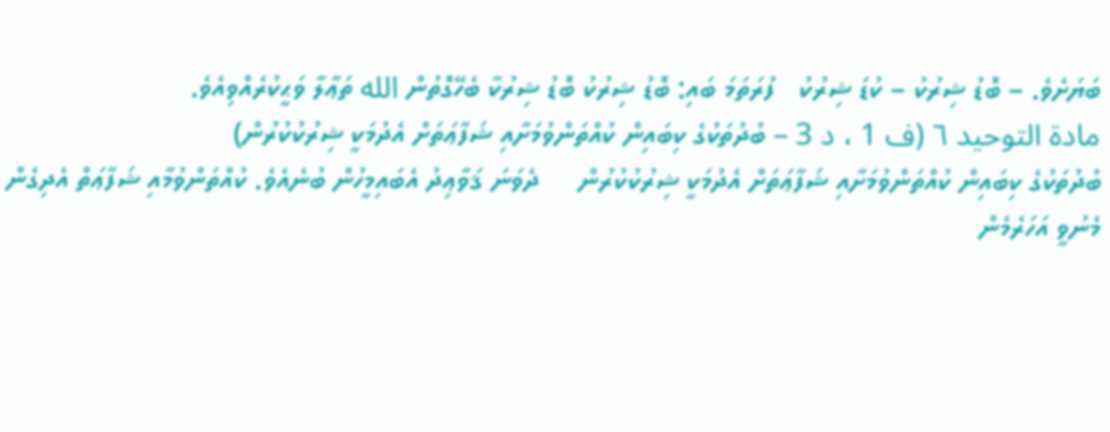ބަޔަށެވެ. – ބޮޑު ޝިރުކު – ކުޑަ ޝިރުކު   ފުރަތަމަ ބައި: ބޮޑު ޝިރުކު ބޮޑު ޝިރުކާ ބެހޭގޮތުން الله ތަޢާލާ ވަޙީކުރެއްވިއެވެ.
مادة التوحيد ٦ (ف 1 ، د 3 – ބުދުތަކުގެ ކިބައިން ކުއްތަންވުމަށާއި ޝަފާޢަތަށް އެދުމަކީ ޝިރުކުކުރުން)
ބުދުތަކުގެ ކިބައިން ކުއްތަންވުމަށާއި ޝަފާޢަތަށް އެދުމަކީ ޝިރުކުކުރުން     ދެވަނަ ޤަވާޢިދު އެބައިމީހުން ބުނެއެވެ. ކުއްތަންވުމާއި ޝަފާޢަތް އެދިގެން މެނުވީ އަހަރެމެން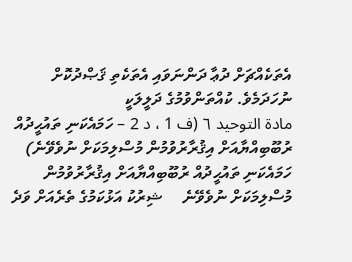އެތަކެއްޗަށް ދުޢާ ދަންނަވައި އެތަކެތި ޤަޞްދުކޮށް ނުހަދަމެވެ. ކުއްތަންވުމުގެ ދަލީލަކީ
مادة التوحيد ٦ (ف 1 ، د 2 – ހަމައެކަނި ތައުޙީދުއް ރުބޫބިއްޔާއަށް އިޤުރާރުވުމުން މުސްލިމަކަށް ނުވެވޭނެ)
ހަމައެކަނި ތައުޙީދުއް ރުބޫބިއްޔާއަށް އިޤުރާރުވުމުން މުސްލިމަކަށް ނުވެވޭނެ     ޝިރުކު އަޅުކަމުގެ ތެރެއަށް ވަދެ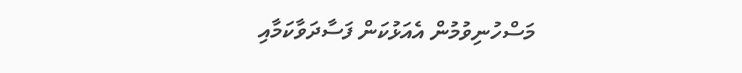މަސްހުނިވުމުން އެއަޅުކަން ފަސާދަވާކަމާއި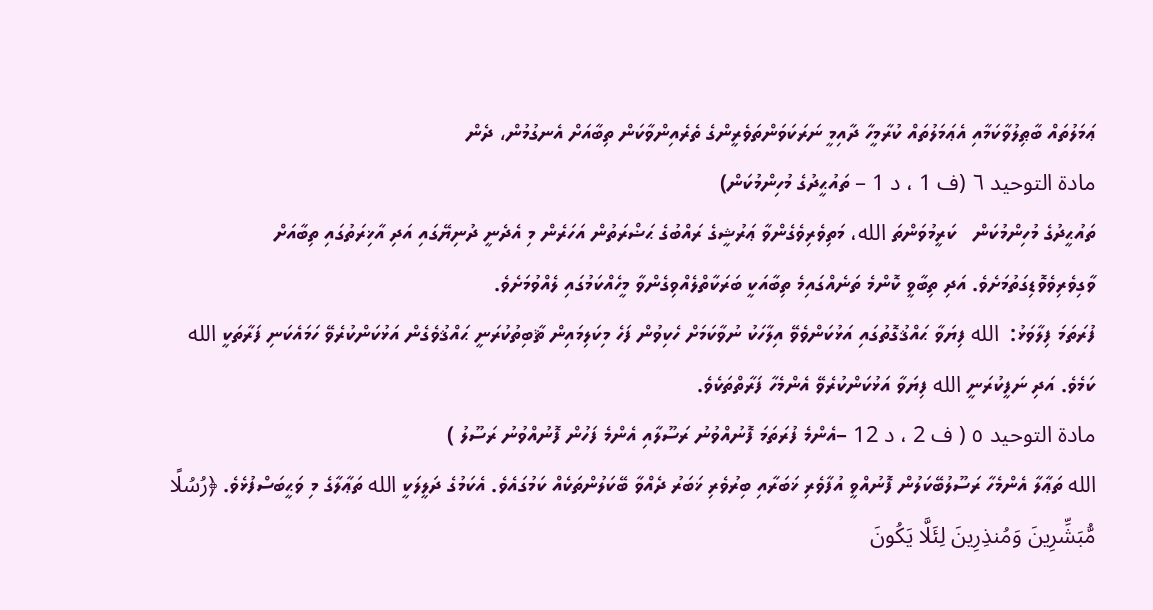ޢަމަލުތައް ބާޠިލުވާކަމާއި އެޢަމަލުތައް ކުރާމީހާ ދާއިމީ ނަރަކަވަންތަވެރީންގެ ތެރެއިންވާކަން ތިބާއަށް އެނގުމުން، ދެން
مادة التوحيد ٦ (ف 1 ، د 1 – ތައުޙީދުގެ މުހިންމުކަން)
ތައުޙީދުގެ މުހިންމުކަން   ކަރީމުވަންތަ الله، މަތިވެރިވެގެންވާ ޢަރުޝީގެ ރައްބުގެ ޙަޟްރަތުން އަހަރެން މި އެދެނީ ދުނިޔޭގައި އަދި އާޚިރަތުގައި ތިބާއަށް ވާގިވެރިވެވޮޑިގަތުމަށެވެ. އަދި ތިބާވީ ކޮންމެ ތަނެއްގައިމެ ތިބާއަކީ ބަރަކާތްލެއްވިގެންވާ މީހެއްކަމުގައި ލެއްވުމަށެވެ.
ފުރަތަމަ ފިލާވަޅު:  الله ފިޔަވާ ޙައްޤުގޮތުގައި އަޅުކަންވެވޭ އިލާހަކު ނުވާކަމަށް ހެކިވުން ފަހެ މިކަލިމައިން ޘާބިތުކުރަނީ ޙައްޤުވެގެން އަޅުކަންކުރެވޭ ހަމައެކަނި ފަރާތަކީ الله ކަމެވެ. އަދި ނަފީކުރަނީ الله ފިޔަވާ އަޅުކަންކުރެވޭ އެންމެހާ ފަރާތްތަކެވެ.
مادة التوحيد ٥ ( ف 2 ، د 12 –އެންމެ ފުރަތަމަ ފޮނުއްވުނު ރަސޫލާއި އެންމެ ފަހުން ފޮނުއްވުނު ރަސޫލު )
الله ތަޢާލާ އެންމެހާ ރަސޫލުބޭކަލުން ފޮނުއްވީ އުފާވެރި ޚަބަރާއި ބިރުވެރި ޚަބަރު ދެއްވާ ބޭކަލުންތަކެއް ކަމުގައެވެ. އެކަމުގެ ދަލީލަކީ الله ތަޢާލާގެ މި ވަޙީބަސްފުޅެވެ. ﴿رُسُلًا مُّبَشِّرِينَ وَمُنذِرِينَ لِئَلَّا يَكُونَ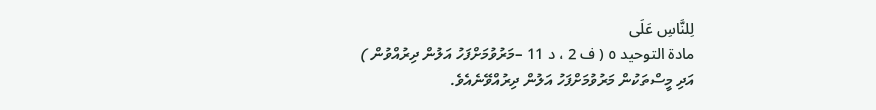لِلنَّاسِ عَلَى
مادة التوحيد ٥ ( ف 2 ، د 11 –މަރުވުމަށްފަހު އަލުން ދިރުއްވުން )
އަދި މީސްތަކުން މަރުވުމަށްފަހު އަލުން ދިރުއްވޭނެއެވެ.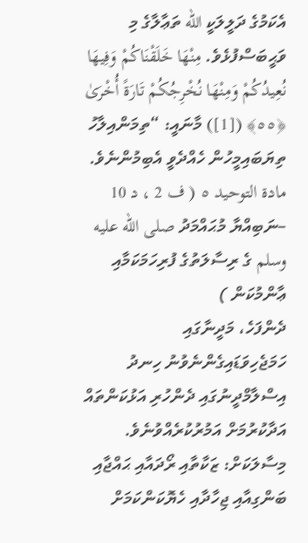އެކަމުގެ ދަލީލަކީ الله ތަޢާލާގެ މި ވަޙީބަސްފުޅެވެ. مِنْهَا خَلَقْنَاكُمْ وَفِيهَا نُعِيدُكُمْ وَمِنْهَا نُخْرِجُكُمْ تَارَةً أُخْرَىٰ ﴿٥٥﴾ ([1]) މާނައީ: “ތިމަންއިލާހު ތިޔަބައިމީހުން ހެއްދެވީ އެބިމުންނެވެ.
مادة التوحيد ٥ ( ف 2 ، د 10 –ނަބިއްޔާ މުޙައްމަދު صلى الله عليه وسلم ގެ ރިސާލަތުގެ ފުރިހަމަކަމާއި ޢާންމުކަން )
ދެންފަހެ، މަދީނާގައި ހަމަޖެހިވަޑައިގެންނެވުނު ހިނދު އިސްލާމްދީނުގައި ދެންހުރި އަޅުކަންތައް އަދާކުރުމަށް އަމުރުކުރެއްވުނެވެ. މިސާލަކަށް: ޒަކާތާއި ރޯދައާއި ޙައްޖާއި ބަންގިއާއި ޖިހާދާއި ހެޔޮކަންކަމަށް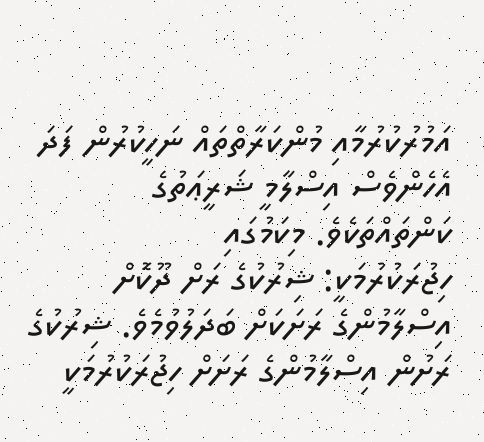އަމުރުކުރުމާއި މުންކަރާތްތައް ނަހީކުރުން ފަދަ އެހެންވެސް އިސްލާމީ ޝަރީޢަތުގެ ކަންތައްތަކެވެ. މިކަމުގައި
ހިޖުރަކުރުމަކީ: ޝިރުކުގެ ރަށް ދޫކޮށް އިސްލާމުންގެ ރަށަކަށް ބަދަލުވުމެވެ. ޝިރުކުގެ ރަށުން އިސްލާމުންގެ ރަށަށް ހިޖުރަކުރުމަކީ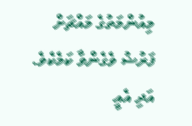މިއުންމަތުގެ މައްޗަށް ފަރުޟު ވެގެންވާ ކަމެކެވެ. އަދި އެއީ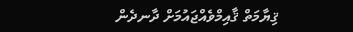ޤިޔާމަތް ޤާއިމްވެއްޖައުމަށް ދާނދެން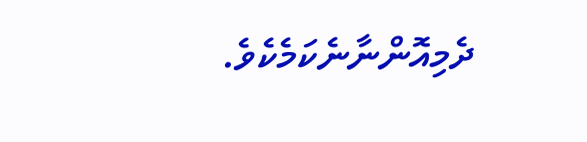ދެމިއޮންނާނެކަމެކެވެ.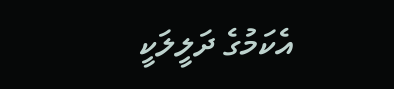އެކަމުގެ ދަލީލަކީ